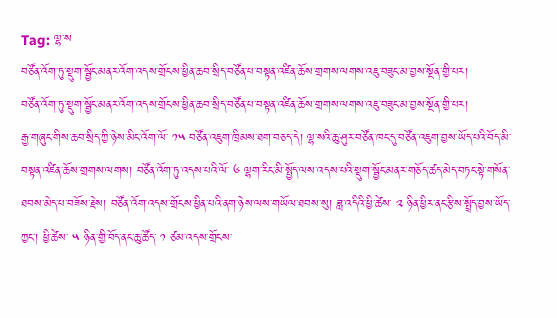Tag: ལྷ་ས
བཙོན་འོག་ཏུ་སྡུག་སྦྱོང་མནར་འོག་འདས་གྲོངས་ཕྱིན་ཆབ་སྲིད་བཙོན་པ་བསྟན་འཛིན་ཆོས་གྲགས་ལགས་འཇུ་བཟུང་མ་བྱས་སྔོན་གྱི་པར།
བཙོན་འོག་ཏུ་སྡུག་སྦྱོང་མནར་འོག་འདས་གྲོངས་ཕྱིན་ཆབ་སྲིད་བཙོན་པ་བསྟན་འཛིན་ཆོས་གྲགས་ལགས་འཇུ་བཟུང་མ་བྱས་སྔོན་གྱི་པར།
རྒྱ་གཞུང་གིས་ཆབ་སྲིད་ཀྱི་ཉེས་མིང་འོག་ལོ་ ༡༥ བཙོན་འཇུག་ཁྲིམས་ཐག་བཅད་དེ། ལྷ་སའི་ཆུ་ཤུར་བཙོན་ཁང་དུ་བཙོན་འཇུག་བྱས་ཡོད་པའི་བོད་མི་བསྟན་འཛིན་ཆོས་གྲགས་ལགས། བཙོན་འོག་ཏུ་འདས་པའི་ལོ་ ༦ ལྷག་རིང་མི་སྤྱོད་ལས་འདས་པའི་སྡུག་སྦྱོང་མནར་གཅོད་ཚད་མེད་བཏང་སྟེ་གསོན་ཐབས་མེད་པ་བཟོས་རྗེས། བཙོན་འོག་འདས་གྲོངས་ཕྱིན་པའི་ནག་ཉེས་ལས་གཡོལ་ཐབས་སུ། ཟླ་འདིའི་ཕྱི་ཚེས་ ༢ ཉིན་ཕྱིར་ནང་རྩིས་སྤྲོད་བྱས་ཡོད་ཀྱང་། ཕྱི་ཚེས་ ༥ ཉིན་གྱི་བོད་ནང་ཆུ་ཚོད་ ༡ ཙམ་འདས་གྲོངས་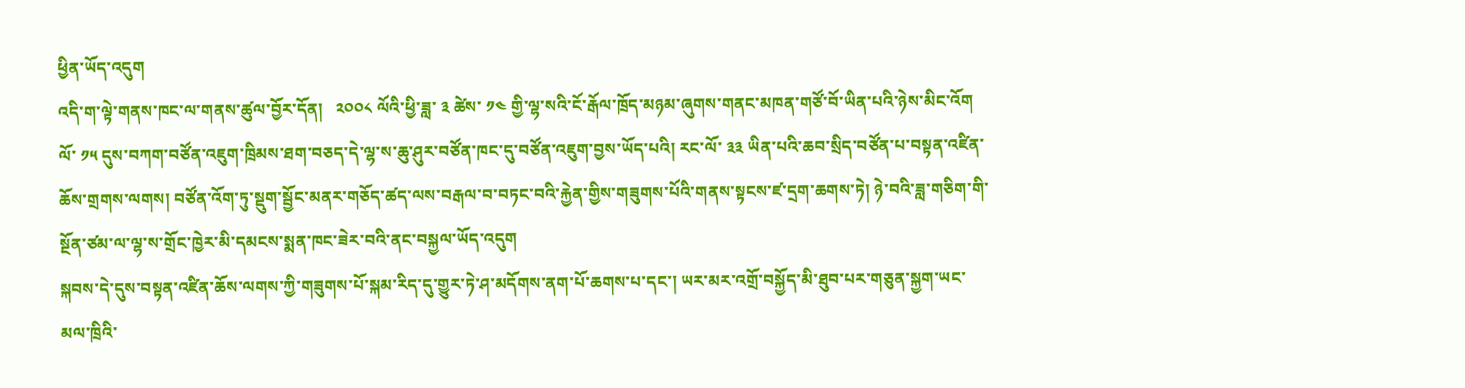ཕྱིན་ཡོད་འདུག
འདི་ག་ལྟེ་གནས་ཁང་ལ་གནས་ཚུལ་བྱོར་དོན།   ༢༠༠༨ ལོའི་ཕྱི་ཟླ་ ༣ ཚེས་ ༡༤ གྱི་ལྷ་སའི་ངོ་རྒོལ་ཁྲོད་མཉམ་ཞུགས་གནང་མཁན་གཙོ་བོ་ཡིན་པའི་ཉེས་མིང་འོག   ལོ་ ༡༥ དུས་བཀག་བཙོན་འཇུག་ཁྲིམས་ཐག་བཅད་དེ་ལྷ་ས་ཆུ་ཤུར་བཙོན་ཁང་དུ་བཙོན་འཇུག་བྱས་ཡོད་པའི། རང་ལོ་ ༣༣ ཡིན་པའི་ཆབ་སྲིད་བཙོན་པ་བསྟན་འཛིན་ཆོས་གྲགས་ལགས། བཙོན་འོག་ཏུ་སྡུག་སྦྱོང་མནར་གཅོད་ཚད་ལས་བརྒལ་བ་བཏང་བའི་རྐྱེན་གྱིས་གཟུགས་པོའི་གནས་སྟངས་ཛ་དྲག་ཆགས་ཏེ། ཉེ་བའི་ཟླ་གཅིག་གི་སྔོན་ཙམ་ལ་ལྷ་ས་གྲོང་ཁྱེར་མི་དམངས་སྨན་ཁང་ཟེར་བའི་ནང་བསྐྱལ་ཡོད་འདུག
སྐབས་དེ་དུས་བསྟན་འཛིན་ཆོས་ལགས་ཀྱི་གཟུགས་པོ་སྐམ་རིད་དུ་གྱུར་ཏེ་ཤ་མདོགས་ནག་པོ་ཆགས་པ་དང་། ཡར་མར་འགྲོ་བསྐྱོད་མི་ཐུབ་པར་གཅུན་སྐྱག་ཡང་མལ་ཁྲིའི་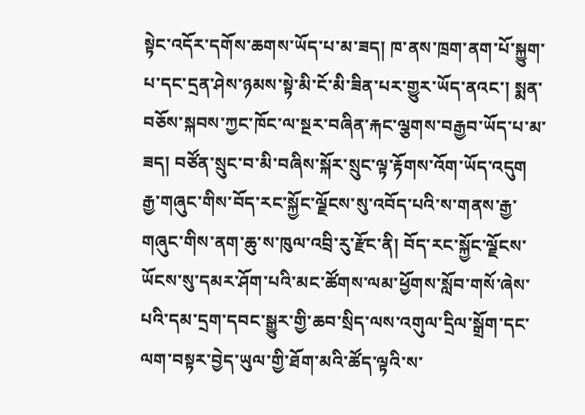སྟེང་འདོར་དགོས་ཆགས་ཡོད་པ་མ་ཟད། ཁ་ནས་ཁྲག་ནག་པོ་སྐྱུག་པ་དང་དྲན་ཤེས་ཉམས་སྟེ་མི་ངོ་མི་ཟིན་པར་གྱུར་ཡོད་ནའང་། སྨན་བཅོས་སྐབས་ཀྱང་ཁོང་ལ་སྔར་བཞིན་རྐང་ལྕགས་བརྒྱབ་ཡོད་པ་མ་ཟད། བཙོན་སྲུང་བ་མི་བཞིས་སྐོར་སྲུང་ལྟ་རྟོགས་འོག་ཡོད་འདུག
རྒྱ་གཞུང་གིས་བོད་རང་སྐྱོང་ལྗོངས་སུ་འབོད་པའི་ས་གནས་རྒྱ་གཞུང་གིས་ནག་ཆུ་ས་ཁུལ་འབྲི་རུ་རྫོང་ནི། བོད་རང་སྐྱོང་ལྗོངས་ཡོངས་སུ་དམར་ཤོག་པའི་མང་ཚོགས་ལམ་ཕྱོགས་སློབ་གསོ་ཞེས་པའི་དམ་དྲག་དབང་སྒྱུར་གྱི་ཆབ་སྲིད་ལས་འགུལ་དྲིལ་སྒྲོག་དང་ལག་བསྟར་བྱེད་ཡུལ་གྱི་ཐོག་མའི་ཚོད་ལྟའི་ས་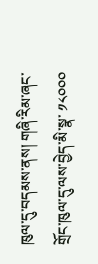ཁུལ་དུ་བདམས་ནས། གཞི་རིམ་ཞང་གྲོང་ཁུལ་དུ་ལས་བྱེད་མི་སྣ་ ༡༨༠༠༠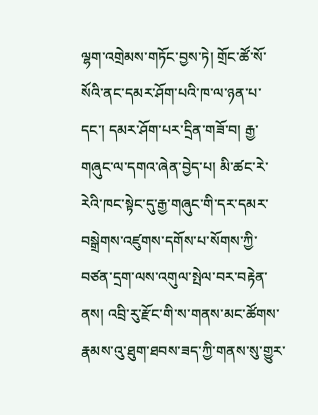ལྷག་འགྲེམས་གཏོང་བྱས་ཏེ། གྲོང་ཚོ་སོ་སོའི་ནང་དམར་ཤོག་པའི་ཁ་ལ་ཉན་པ་དང་། དམར་ཤོག་པར་དྲིན་གཟོ་བ། རྒྱ་གཞུང་ལ་དགའ་ཞེན་བྱེད་པ། མི་ཚང་རེ་རེའི་ཁང་སྟེང་དུ་རྒྱ་གཞུང་གི་དར་དམར་བསྒྲེགས་འཛུགས་དགོས་པ་སོགས་ཀྱི་བཙན་དྲག་ལས་འགུལ་སྤེལ་བར་བརྟེན་ནས། འབྲི་རུ་རྫོང་གི་ས་གནས་མང་ཚོགས་རྣམས་འུ་ཐུག་ཐབས་ཟད་ཀྱི་གནས་སུ་གྱུར་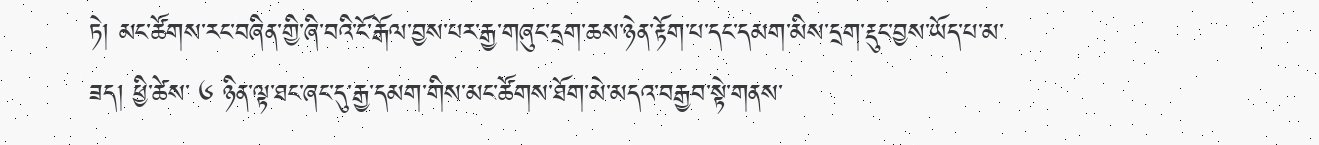ཏེ། མང་ཚོགས་རང་བཞིན་གྱི་ཞི་བའི་ངོ་རྒོལ་བྱས་པར་རྒྱ་གཞུང་དྲག་ཆས་ཉེན་རྟོག་པ་དང་དམག་མིས་དྲག་རྡུང་བྱས་ཡོད་པ་མ་ཟད། ཕྱི་ཚེས་ ༦ ཉིན་ལྟ་ཐང་ཞང་དུ་རྒྱ་དམག་གིས་མང་ཚོགས་ཐོག་མེ་མདའ་བརྒྱབ་སྟེ་གནས་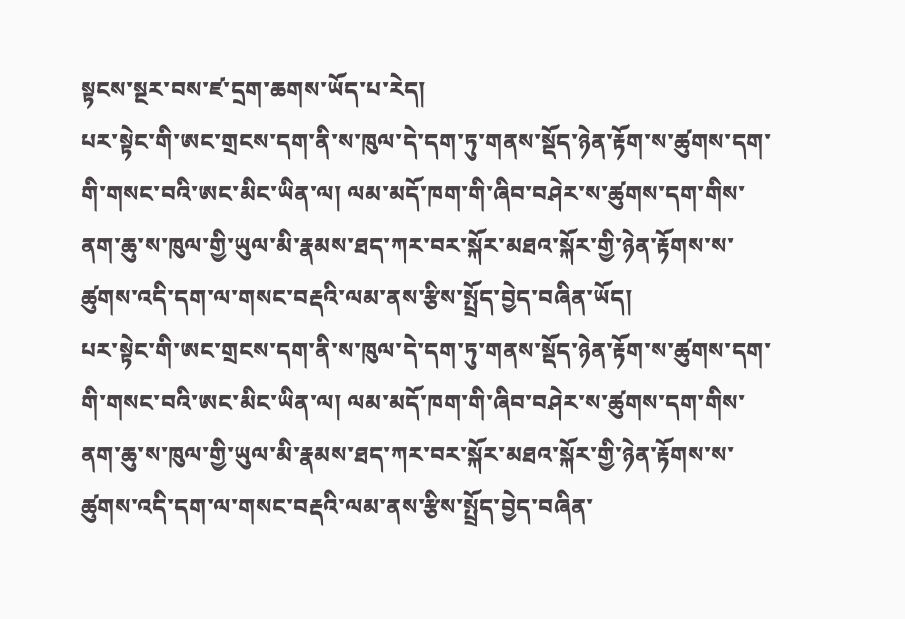སྟངས་སྔར་བས་ཛ་དྲག་ཆགས་ཡོད་པ་རེད།
པར་སྟེང་གི་ཨང་གྲངས་དག་ནི་ས་ཁུལ་དེ་དག་ཏུ་གནས་སྡོད་ཉེན་རྟོག་ས་ཚུགས་དག་གི་གསང་བའི་ཨང་མིང་ཡིན་ལ། ལམ་མདོ་ཁག་གི་ཞིབ་བཤེར་ས་ཚུགས་དག་གིས་ནག་ཆུ་ས་ཁུལ་གྱི་ཡུལ་མི་རྣམས་ཐད་ཀར་བར་སྐོར་མཐའ་སྐོར་གྱི་ཉེན་རྟོགས་ས་ཚུགས་འདི་དག་ལ་གསང་བརྡའི་ལམ་ནས་རྩིས་སྤྲོད་བྱེད་བཞིན་ཡོད།
པར་སྟེང་གི་ཨང་གྲངས་དག་ནི་ས་ཁུལ་དེ་དག་ཏུ་གནས་སྡོད་ཉེན་རྟོག་ས་ཚུགས་དག་གི་གསང་བའི་ཨང་མིང་ཡིན་ལ། ལམ་མདོ་ཁག་གི་ཞིབ་བཤེར་ས་ཚུགས་དག་གིས་ནག་ཆུ་ས་ཁུལ་གྱི་ཡུལ་མི་རྣམས་ཐད་ཀར་བར་སྐོར་མཐའ་སྐོར་གྱི་ཉེན་རྟོགས་ས་ཚུགས་འདི་དག་ལ་གསང་བརྡའི་ལམ་ནས་རྩིས་སྤྲོད་བྱེད་བཞིན་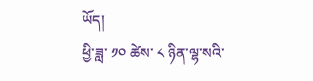ཡོད།
ཕྱི་ཟླ་ ༡༠ ཚེས་ ༨ ཉིན་ལྷ་སའི་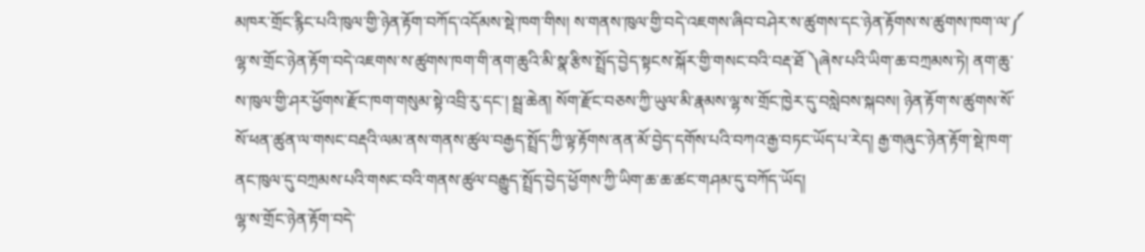མཁར་གྲོང་རྙིང་པའི་ཁུལ་གྱི་ཉེན་རྟོག་བཀོད་འདོམས་སྡེ་ཁག་གིས། ས་གནས་ཁུལ་གྱི་བདེ་འཇགས་ཞིབ་བཤེར་ས་ཚུགས་དང་ཉེན་རྟོགས་ས་ཚུགས་ཁག་ལ་༼ ལྷ་ས་གྲོང་ཉེན་རྟོག་བདེ་འཇགས་ས་ཚུགས་ཁག་གི་ནག་ཆུའི་མི་སྣ་རྩིས་སྤྲོད་བྱེད་སྟངས་སྐོར་གྱི་གསང་བའི་བརྡ་ཐོ ༽ཞེས་པའི་ཡིག་ཆ་བཀྲམས་ཏེ། ནག་ཆུ་ས་ཁུལ་གྱི་ཤར་ཕྱོགས་རྫོང་ཁག་གསུམ་སྟེ་འབྲི་རུ་དང་། སྦྲ་ཆེན། སོག་རྫོང་བཅས་ཀྱི་ཡུལ་མི་རྣམས་ལྷ་ས་གྲོང་ཁྱེར་དུ་བསླེབས་སྐབས། ཉེན་རྟོག་ས་ཚུགས་སོ་སོ་ཕན་ཚུན་ལ་གསང་བརྡའི་ལམ་ནས་གནས་ཚུལ་བརྒྱད་སྤྲོད་ཀྱི་ལྟ་རྟོགས་ནན་མོ་བྱེད་དགོས་པའི་བཀའ་རྒྱ་བཏང་ཡོད་པ་རེད། རྒྱ་གཞུང་ཉེན་རྟོག་སྡེ་ཁག་ནང་ཁུལ་དུ་བཀྲམས་པའི་གསང་བའི་གནས་ཚུལ་བརྒྱུད་སྤྲོད་བྱེད་ཕྱོགས་ཀྱི་ཡིག་ཆ་ཆ་ཚང་གཤམ་དུ་བཀོད་ཡོད།
ལྷ་ས་གྲོང་ཉེན་རྟོག་བདེ་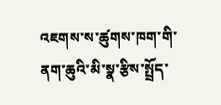འཇགས་ས་ཚུགས་ཁག་གི་ནག་ཆུའི་མི་སྣ་རྩིས་སྤྲོད་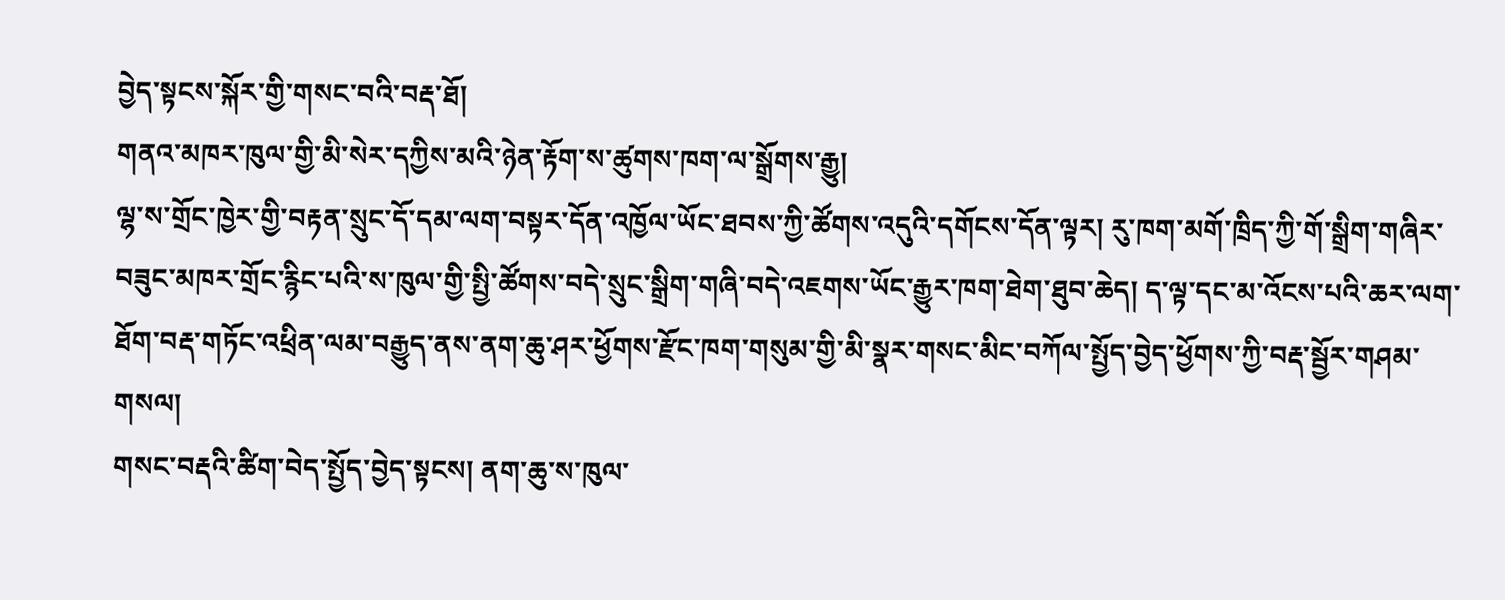བྱེད་སྟངས་སྐོར་གྱི་གསང་བའི་བརྡ་ཐོ།
གནའ་མཁར་ཁུལ་གྱི་མི་སེར་དཀྱིས་མའི་ཉེན་རྟོག་ས་ཚུགས་ཁག་ལ་སྒྲོགས་རྒྱུ།
ལྷ་ས་གྲོང་ཁྱེར་གྱི་བརྟན་སྲུང་དོ་དམ་ལག་བསྟར་དོན་འཁྱོལ་ཡོང་ཐབས་ཀྱི་ཚོགས་འདུའི་དགོངས་དོན་ལྟར། རུ་ཁག་མགོ་ཁྲིད་ཀྱི་གོ་སྒྲིག་གཞིར་བཟུང་མཁར་གྲོང་རྙིང་པའི་ས་ཁུལ་གྱི་སྤྱི་ཚོགས་བདེ་སྲུང་སྒྲིག་གཞི་བདེ་འཇགས་ཡོང་རྒྱུར་ཁག་ཐེག་ཐུབ་ཆེད། ད་ལྟ་དང་མ་འོངས་པའི་ཆར་ལག་ཐོག་བརྡ་གཏོང་འཕྲིན་ལམ་བརྒྱུད་ནས་ནག་ཆུ་ཤར་ཕྱོགས་རྫོང་ཁག་གསུམ་གྱི་མི་སྣར་གསང་མིང་བཀོལ་སྤྱོད་བྱེད་ཕྱོགས་ཀྱི་བརྡ་སྦྱོར་གཤམ་གསལ།
གསང་བརྡའི་ཚིག་བེད་སྤྱོད་བྱེད་སྟངས། ནག་ཆུ་ས་ཁུལ་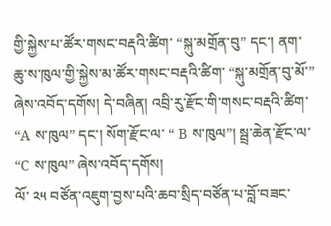གྱི་སྐྱེས་པ་ཚོར་གསང་བརྡའི་ཚིག་ “སྐུ་མགྲོན་བུ” དང་། ནག་ཆུ་ས་ཁུལ་གྱི་སྐྱེས་མ་ཚོར་གསང་བརྡའི་ཚིག་ “སྐུ་མགྲོན་བུ་མོ་” ཞེས་འབོད་དགོས། དེ་བཞིན། འབྲི་རུ་རྫོང་གི་གསང་བརྡའི་ཚིག་ “A ས་ཁུལ” དང་། སོག་རྫོང་ལ་ “ B ས་ཁུལ”། སྦྲ་ཆེན་རྫོང་ལ་ “C ས་ཁུལ” ཞེས་འབོད་དགོས།
ལོ་ ༢༥ བཙོན་འཇུག་བྱས་པའི་ཆབ་སྲིད་བཙོན་པ་བློ་བཟང་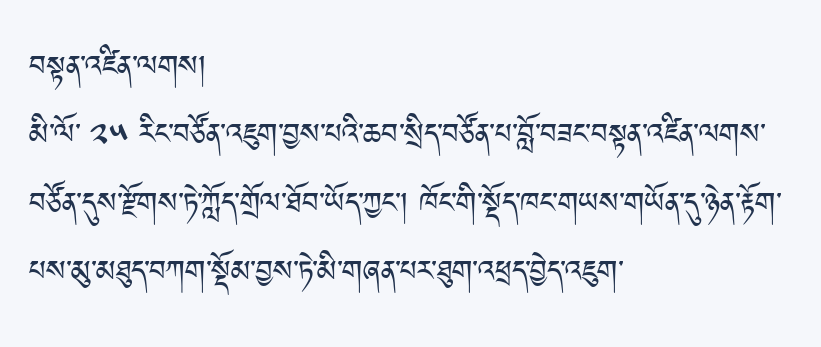བསྟན་འཛིན་ལགས།
མི་ལོ་ ༢༥ རིང་བཙོན་འཇུག་བྱས་པའི་ཆབ་སྲིད་བཙོན་པ་བློ་བཟང་བསྟན་འཛིན་ལགས་བཙོན་དུས་རྫོགས་ཏེ་ཀློད་གྲོལ་ཐོབ་ཡོད་ཀྱང་། ཁོང་གི་སྡོད་ཁང་གཡས་གཡོན་དུ་ཉེན་རྟོག་པས་མུ་མཐུད་བཀག་སྡོམ་བྱས་ཏེ་མི་གཞན་པར་ཐུག་འཕྲད་བྱེད་འཇུག་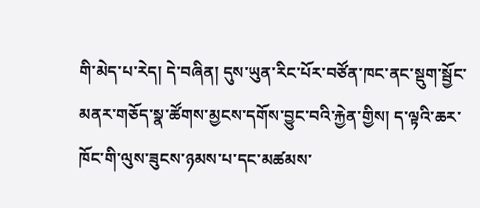གི་མེད་པ་རེད། དེ་བཞིན། དུས་ཡུན་རིང་པོར་བཙོན་ཁང་ནང་སྡུག་སྦྱོང་མནར་གཅོད་སྣ་ཚོགས་མྱངས་དགོས་བྱུང་བའི་རྐྱེན་གྱིས། ད་ལྟའི་ཆར་ཁོང་གི་ལུས་ཟུངས་ཉམས་པ་དང་མཚམས་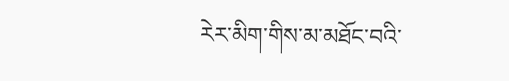རེར་མིག་གིས་མ་མཐོང་བའི་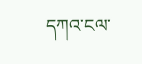དཀའ་ངལ་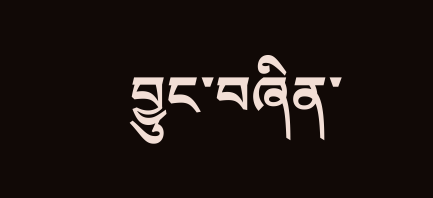བྱུང་བཞིན་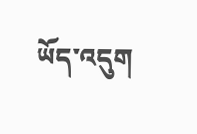ཡོད་འདུག